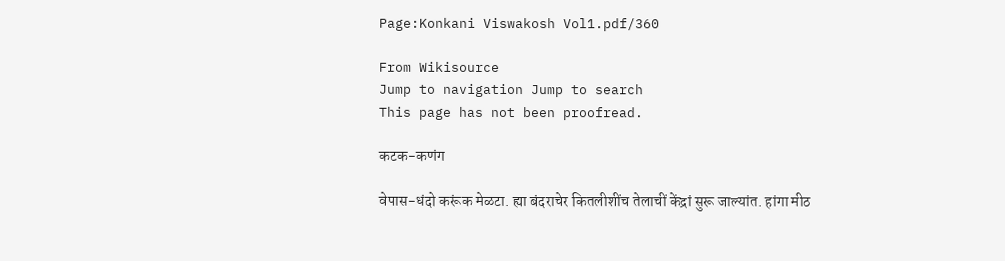Page:Konkani Viswakosh Vol1.pdf/360

From Wikisource
Jump to navigation Jump to search
This page has not been proofread.

कटक-कणंग

वेपास-धंदो करूंक मेळटा. ह्या बंदराचेर कितलीशींच तेलाचीं केंद्रां सुरू जाल्यांत. हांगा मीठ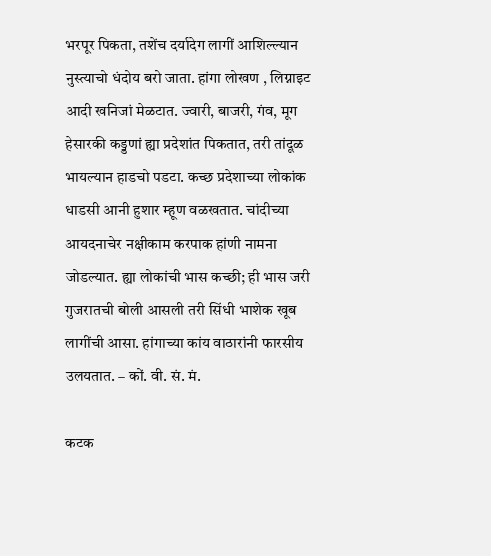भरपूर पिकता, तशेंच दर्यादेग लागीं आशिल्ल्यान नुस्त्याचो धंदोय बरो जाता. हांगा लोखण , लिग्नाइट आदी खनिजां मेळटात. ज्वारी, बाजरी, गंव, मूग हेसारकी कड्डणां ह्या प्रदेशांत पिकतात, तरी तांदूळ भायल्यान हाडचो पडटा. कच्छ प्रदेशाच्या लोकांक धाडसी आनी हुशार म्हूण वळखतात. चांदीच्या आयदनाचेर नक्षीकाम करपाक हांणी नामना जोडल्यात. ह्या लोकांची भास कच्छी; ही भास जरी गुजरातची बोली आसली तरी सिंधी भाशेक खूब लागींची आसा. हांगाच्या कांय वाठारांनी फारसीय उलयतात. – कों. वी. सं. मं.

कटक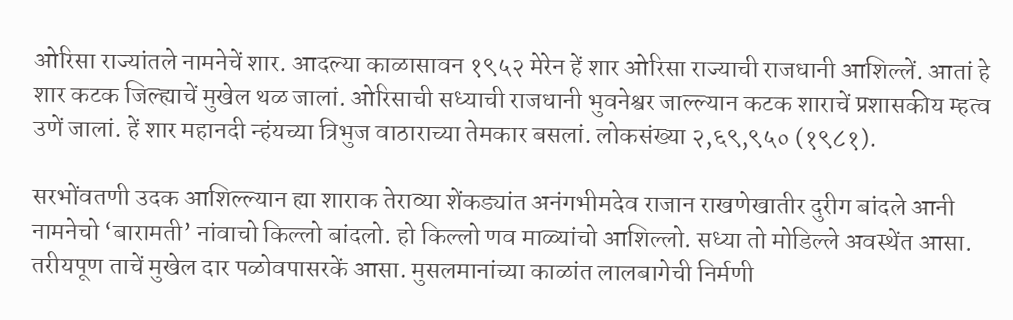ओरिसा राज्यांतले नामनेचें शार. आदल्या काळासावन १९५२ मेरेन हें शार ओरिसा राज्याची राजधानी आशिल्लें. आतां हे शार कटक जिल्ह्याचें मुखेल थळ जालां. ओरिसाची सध्याची राजधानी भुवनेश्वर जाल्ल्यान कटक शाराचें प्रशासकीय म्हत्व उणें जालां. हें शार महानदी न्हंयच्या त्रिभुज वाठाराच्या तेमकार बसलां. लोकसंख्या २,६९,९५० (१९८१).

सरभोंवतणी उदक आशिल्ल्यान ह्या शाराक तेराव्या शेंकड्यांत अनंगभीमदेव राजान राखणेखातीर दुरीग बांदले आनी नामनेचो ‘बारामती’ नांवाचो किल्लो बांदलो. हो किल्लो णव माळ्यांचो आशिल्लो. सध्या तो मोडिल्ले अवस्थेंत आसा. तरीयपूण ताचें मुखेल दार पळोवपासरकें आसा. मुसलमानांच्या काळांत लालबागेची निर्मणी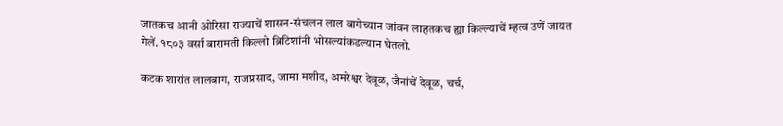जातकच आनी ओरिसा राज्याचें शासन-संचलन लाल बागेच्यान जांवन लाहतकच ह्या किल्ल्याचें म्हत्व उणें जायत गेलें. १८०३ वर्सा बारामती किल्लो ब्रिटिशांनी भोसल्यांकडल्यान घेतलो.

कटक शारांत लालबाग, राजप्रसाद, जामा मशीद, अमरेश्वर देवूळ, जैनांचें देवूळ, चर्च,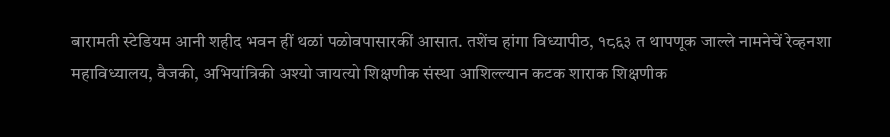बारामती स्टेडियम आनी शहीद भवन हीं थळां पळोवपासारकीं आसात. तशेंच हांगा विध्यापीठ, १८६३ त थापणूक जाल्ले नामनेचें रेव्हनशा महाविध्यालय, वैजकी, अभियांत्रिकी अश्यो जायत्यो शिक्षणीक संस्था आशिल्ल्यान कटक शाराक शिक्षणीक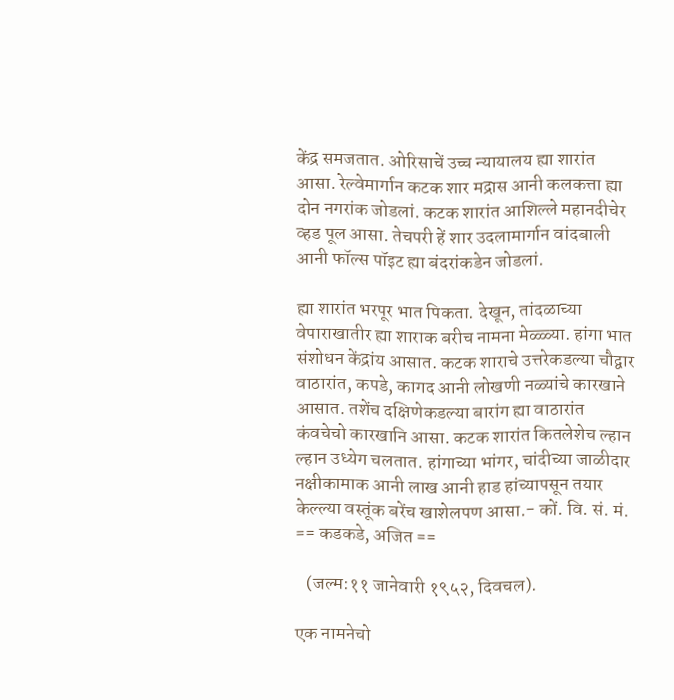केंद्र समजतात. ओरिसाचें उच्च न्यायालय ह्या शारांत आसा. रेल्वेमार्गान कटक शार मद्रास आनी कलकत्ता ह्या दोन नगरांक जोडलां. कटक शारांत आशिल्ले महानदीचेर व्हड पूल आसा. तेचपरी हें शार उदलामार्गान वांदबाली आनी फॉल्स पॉइट ह्या बंदरांकडेन जोडलां.

ह्या शारांत भरपूर भात पिकता. देखून, तांदळाच्या वेपाराखातीर ह्या शाराक बरीच नामना मेळ्ळ्या. हांगा भात संशोधन केंद्रांय आसात. कटक शाराचे उत्तरेकडल्या चौद्वार वाठारांत, कपडे, कागद आनी लोखणी नळ्यांचे कारखाने आसात. तशेंच दक्षिणेकडल्या बारांग ह्या वाठारांत कंवचेचो कारखानि आसा. कटक शारांत कितलेशेच ल्हान ल्हान उध्येग चलतात. हांगाच्या भांगर, चांदीच्या जाळीदार नक्षीकामाक आनी लाख आनी हाड हांच्यापसून तयार केल्ल्या वस्तूंक बरेंच खाशेलपण आसा.- कों. वि. सं. मं. == कडकडे, अजित ==

   (जल्म:११ जानेवारी १९५२, दिवचल).

एक नामनेचो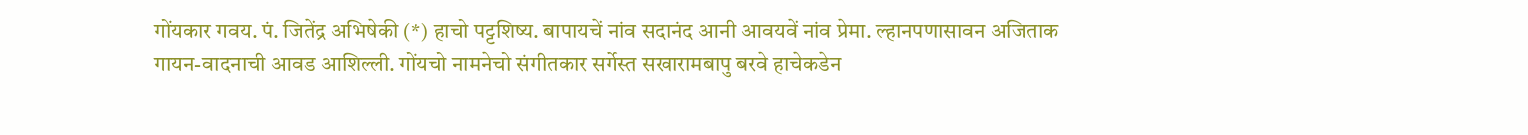गोंयकार गवय. पं. जितेंद्र अभिषेकी (*) हाचो पट्टशिष्य. बापायचें नांव सदानंद आनी आवयवें नांव प्रेमा. ल्हानपणासावन अजिताक गायन-वादनाची आवड आशिल्ली. गोंयचो नामनेचो संगीतकार सर्गेस्त सखारामबापु बरवे हाचेकडेन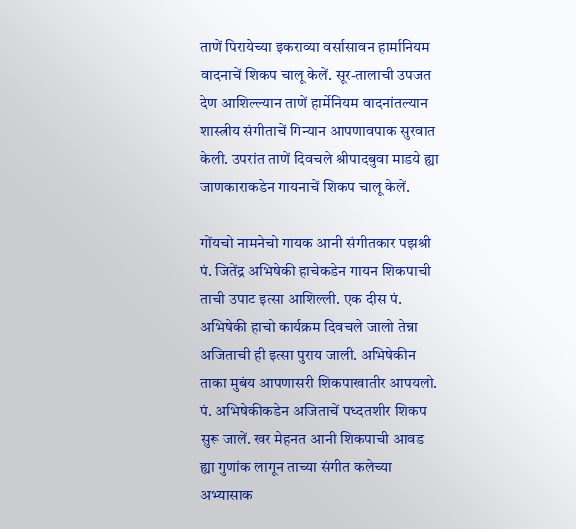ताणें पिरायेच्या इकराव्या वर्सासावन हार्मानियम वादनाचें शिकप चालू केलें. सूर-तालाची उपजत देण आशिल्ल्यान ताणें हार्मेनियम वादनांतल्यान शास्त्रीय संगीताचें गिन्यान आपणावपाक सुरवात केली. उपरांत ताणें दिवचले श्रीपादबुवा माडये ह्या जाणकाराकडेन गायनाचें शिकप चालू केलें.

गोंयचो नामनेचो गायक आनी संगीतकार पझश्री पं. जितेंद्र अभिषेकी हाचेकडेन गायन शिकपाची ताची उपाट इत्सा आशिल्ली. एक दीस पं. अभिषेकी हाचो कार्यक्रम दिवचले जालो तेन्ना अजिताची ही इत्सा पुराय जाली. अभिषेकीन ताका मुबंय आपणासरी शिकपाखातीर आपयलो. पं. अभिषेकीकडेन अजिताचें पध्दतशीर शिकप सुरू जालें. खर मेहनत आनी शिकपाची आवड ह्या गुणांक लागून ताच्या संगीत कलेच्या अभ्यासाक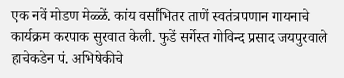एक नवें मोडण मेळ्ळें. कांय वर्सांभितर ताणें स्वतंत्रपणान गायनाचे कार्यक्रम करपाक सुरवात केली. फुडें सर्गेस्त गोविन्द प्रसाद जयपुरवाले हाचेकडेन पं. अभिषेकीचे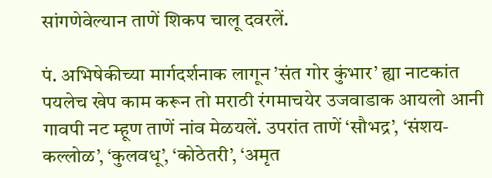सांगणेवेल्यान ताणें शिकप चालू दवरलें.

पं. अभिषेकीच्या मार्गदर्शनाक लागून ’संत गोर कुंभार’ ह्या नाटकांत पयलेच खेप काम करून तो मराठी रंगमाचयेर उजवाडाक आयलो आनी गावपी नट म्हूण ताणें नांव मेळयलें. उपरांत ताणें ‘सौभद्र’, ‘संशय-कल्लोळ’, ‘कुलवधू’, ‘कोठेतरी’, ‘अमृत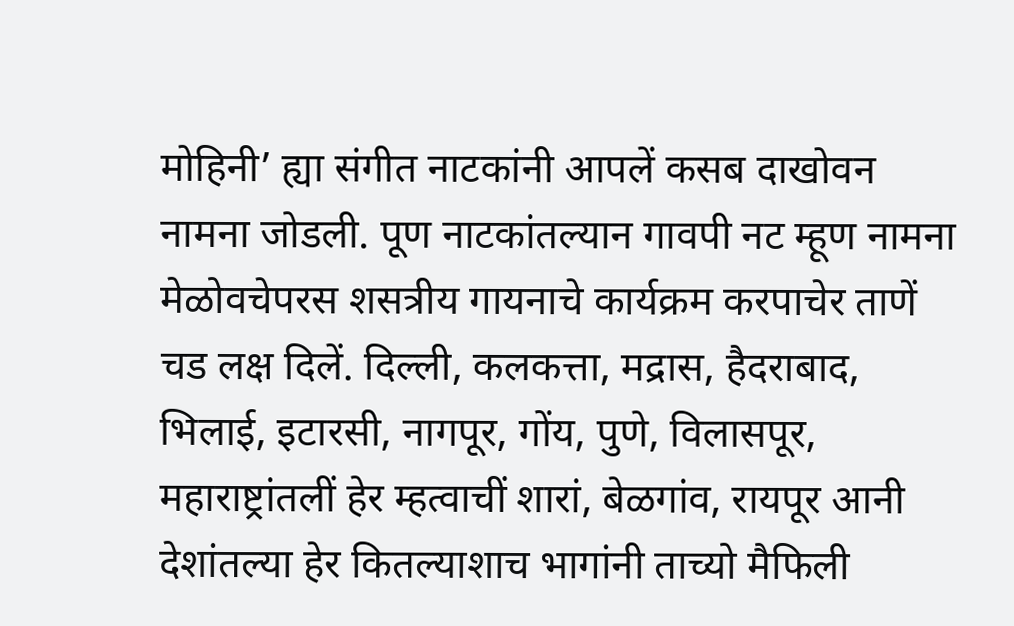मोहिनी’ ह्या संगीत नाटकांनी आपलें कसब दाखोवन नामना जोडली. पूण नाटकांतल्यान गावपी नट म्हूण नामना मेळोवचेपरस शसत्रीय गायनाचे कार्यक्रम करपाचेर ताणें चड लक्ष दिलें. दिल्ली, कलकत्ता, मद्रास, हैदराबाद, भिलाई, इटारसी, नागपूर, गोंय, पुणे, विलासपूर, महाराष्ट्रांतलीं हेर म्हत्वाचीं शारां, बेळगांव, रायपूर आनी देशांतल्या हेर कितल्याशाच भागांनी ताच्यो मैफिली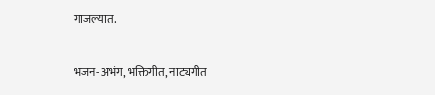गाजल्यात.

भजन-अभंग, भक्तिगीत, नाट्यगीत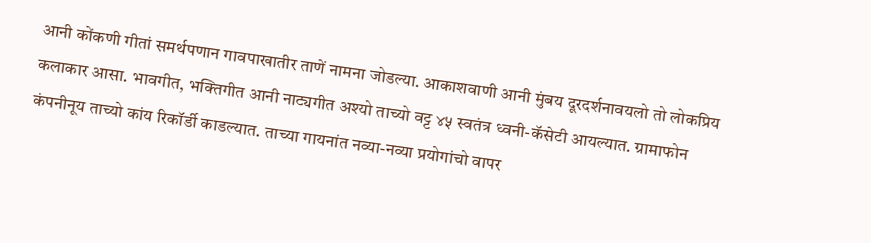आनी कोंकणी गीतां समर्थपणान गावपाखातीर ताणें नामना जोडल्या. आकाशवाणी आनी मुंबय दूरदर्शनावयलो तो लोकप्रिय कलाकार आसा. भावगीत, भक्तिगीत आनी नाट्यगीत अश्यो ताच्यो वट्ट ४५ स्वतंत्र ध्वनी-कॅसेटी आयल्यात. ग्रामाफोन कंपनीनूय ताच्यो कांय रिकॉर्डी काडल्यात. ताच्या गायनांत नव्या-नव्या प्रयोगांचो वापर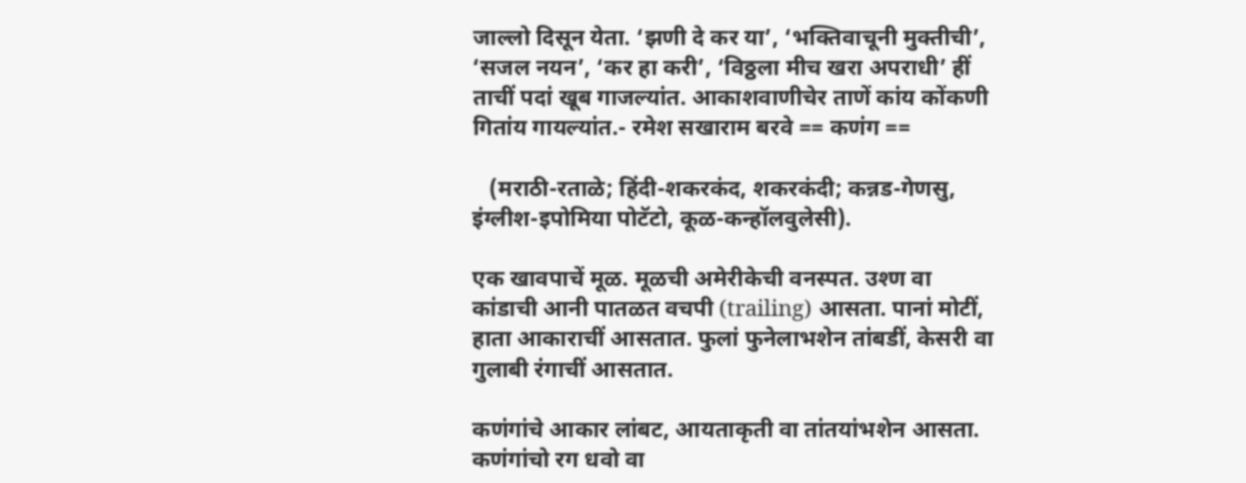जाल्लो दिसून येता. ‘झणी दे कर या’, ‘भक्तिवाचूनी मुक्तीची’, ‘सजल नयन’, ‘कर हा करी’, ‘विठ्ठला मीच खरा अपराधी’ हीं ताचीं पदां खूब गाजल्यांत. आकाशवाणीचेर ताणें कांय कोंकणी गितांय गायल्यांत.- रमेश सखाराम बरवे == कणंग ==

   (मराठी-रताळे; हिंदी-शकरकंद, शकरकंदी; कन्नड-गेणसु, इंग्लीश-इपोमिया पोटॅटो, कूळ-कन्हॉलवुलेसी).

एक खावपाचें मूळ. मूळची अमेरीकेची वनस्पत. उश्ण वा कांडाची आनी पातळत वचपी (trailing) आसता. पानां मोटीं, हाता आकाराचीं आसतात. फुलां फुनेलाभशेन तांबडीं, केसरी वा गुलाबी रंगाचीं आसतात.

कणंगांचे आकार लांबट, आयताकृती वा तांतयांभशेन आसता. कणंगांचो रग धवो वा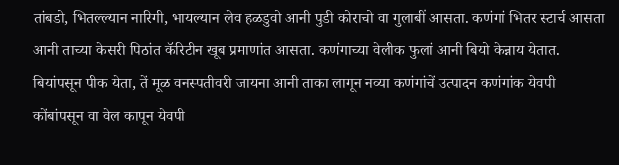तांबडो, भितल्ल्यान नारिगी, भायल्यान लेव हळडुवो आनी पुडी कोराचो वा गुलाबीं आसता. कणंगां भितर स्टार्च आसता आनी ताच्या केसरी पिठांत कॅरिटीन खूब प्रमाणांत आसता. कणंगाच्या वेलीक फुलां आनी बियो केन्नाय येतात. बियांपसून पीक येता, तें मूळ वनस्पतीवरी जायना आनी ताका लागून नव्या कणंगांचें उत्पादन कणंगांक येवपी कोंबांपसून वा वेल कापून येवपी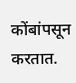कोंबांपसून करतात.